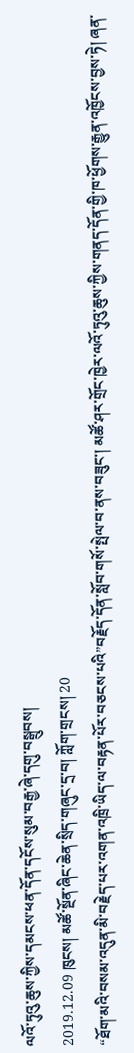ལའོ་ཏུའུ་ཆུས་ཀྱིས་དམངས་ཕན་དོན་དངོས་སུམ་བརྒྱ་ཞེ་དགུ་བསྒྲུབས།
2019.12.09 ཁུངས། མཚོ་སྔོན་ཞིང་ཆེན་སྲིད་གཞུང་དྲ་བ། ཀློག་གྲངས། 20
“ཐོག་མའི་བསམ་འདུན་མི་བརྗེད་པར་འགན་འཁྲི་ཡིད་ལ་བརྟན་པོར་བཅངས་པའི”བརྗོད་དོན་སློབ་གསོ་སྤེལ་བ་ནས་བཟུང་། མཚོ་ཤར་གྲོང་ཁྱེར་ལའོ་ཏུའུ་ཆུས་ཀྱིས་གནད་དོན་གྱི་ཁ་ཕྱོགས་རྒྱུན་འཁྱོངས་བྱས་ཏེ། ཞན་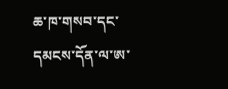ཆ་ཁ་གསབ་དང་དམངས་དོན་ལ་ཨ་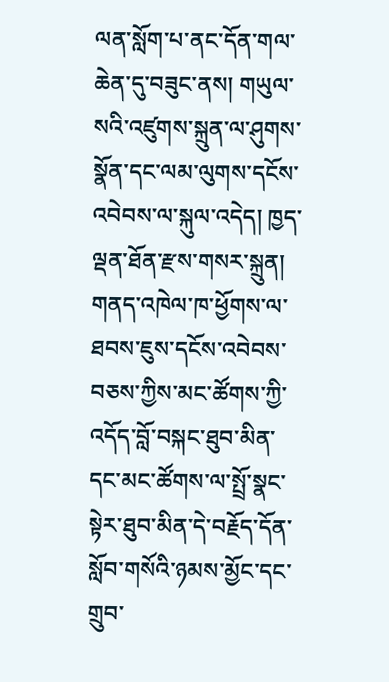ལན་སློག་པ་ནང་དོན་གལ་ཆེན་དུ་བཟུང་ནས། གཡུལ་སའི་འཛུགས་སྐྲུན་ལ་ཤུགས་སྣོན་དང་ལམ་ལུགས་དངོས་འབེབས་ལ་སྐུལ་འདེད། ཁྱད་ལྡན་ཐོན་རྫས་གསར་སྐྲུན། གནད་འཁེལ་ཁ་ཕྱོགས་ལ་ཐབས་ཇུས་དངོས་འབེབས་བཅས་ཀྱིས་མང་ཚོགས་ཀྱི་འདོད་བློ་བསྐང་ཐུབ་མིན་དང་མང་ཚོགས་ལ་སྤྲོ་སྣང་སྟེར་ཐུབ་མིན་དེ་བརྗོད་དོན་སློབ་གསོའི་ཉམས་མྱོང་དང་གྲུབ་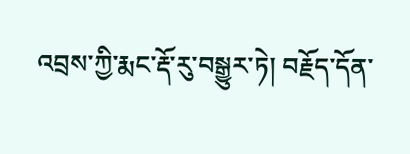འབྲས་ཀྱི་རྨང་རྡོ་རུ་བསྒྱུར་ཏེ། བརྗོད་དོན་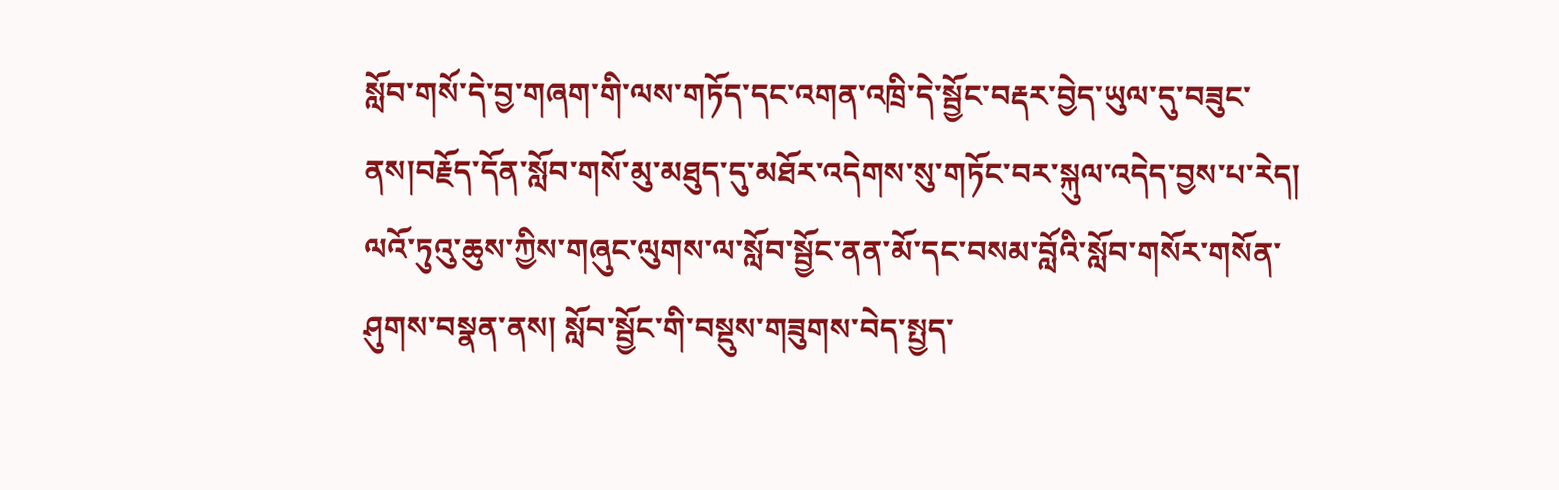སློབ་གསོ་དེ་བྱ་གཞག་གི་ལས་གཏོད་དང་འགན་འཁྲི་དེ་སྦྱོང་བརྡར་བྱེད་ཡུལ་དུ་བཟུང་ནས།བརྗོད་དོན་སློབ་གསོ་མུ་མཐུད་དུ་མཐོར་འདེགས་སུ་གཏོང་བར་སྐུལ་འདེད་བྱས་པ་རེད།
ལའོ་ཏུའུ་ཆུས་ཀྱིས་གཞུང་ལུགས་ལ་སློབ་སྦྱོང་ནན་མོ་དང་བསམ་བློའི་སློབ་གསོར་གསོན་ཤུགས་བསྣན་ནས། སློབ་སྦྱོང་གི་བསྡུས་གཟུགས་བེད་སྤྱད་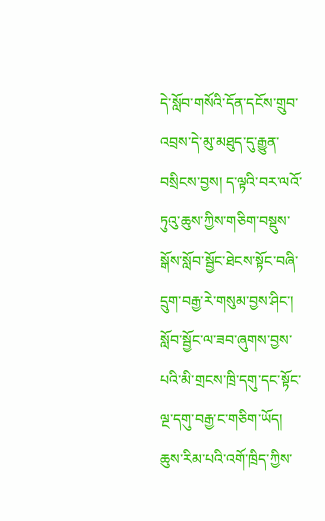དེ་སློབ་གསོའི་དོན་དངོས་གྲུབ་འབྲས་དེ་མུ་མཐུད་དུ་རྒྱུན་བསྲིངས་བྱས། ད་ལྟའི་བར་ལའོ་ཏུའུ་ཆུས་ཀྱིས་གཅིག་བསྡུས་སྒོས་སློབ་སྦྱོང་ཐེངས་སྟོང་བཞི་དྲུག་བརྒྱ་རེ་གསུམ་བྱས་ཤིང་། སློབ་སྦྱོང་ལ་ཟབ་ཞུགས་བྱས་པའི་མི་གྲངས་ཁྲི་དགུ་དང་སྟོང་ལྔ་དགུ་བརྒྱ་ང་གཅིག་ཡོད། ཆུས་རིམ་པའི་འགོ་ཁྲིད་ཀྱིས་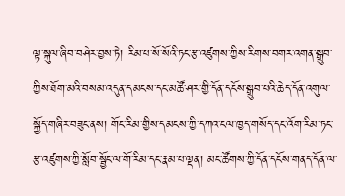ལྟ་སྐུལ་ཞིབ་བཤེར་བྱས་ཏེ། རིམ་པ་སོ་སོའི་ཏང་རྩ་འཛུགས་ཀྱིས་རིགས་བགར་འགན་སྒྲུབ་ཀྱིས་ཐོག་མའི་བསམ་འདུན་དམངས་དང་མཚོ་ཤར་གྱི་དོན་དངོས་སྒྲུབ་པའི་ཆེད་དོན་འགུལ་སྐྱོད་གཞིར་བཟུང་ནས། གོང་རིམ་གྱིས་དམངས་ཀྱི་དཀའ་ངལ་ཁྱད་གསོད་དང་འོག་རིམ་ཏང་རྩ་འཛུགས་ཀྱི་སློབ་སྦྱོང་ལ་གོ་རིམ་དང་རྣམ་པ་ལྡན། མང་ཚོགས་ཀྱི་དོན་དངོས་གནད་དོན་ལ་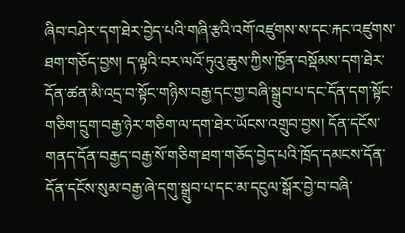ཞིབ་བཤེར་དག་ཐེར་བྱེད་པའི་གཞི་རྩའི་འགོ་འཛུགས་ས་དང་རྐང་འཛུགས་ཐག་གཅོད་བྱས། ད་ལྟའི་བར་ལའོ་ཏུའུ་ཆུས་ཀྱིས་ཁྱོན་བསྡོམས་དག་ཐེར་དོན་ཚན་མི་འདྲ་བ་སྟོང་གཉིས་བརྒྱ་དང་གྱ་བཞི་སྒྲུབ་པ་དང་དོན་དག་སྟོང་གཅིག་དྲུག་བརྒྱ་ཉེར་གཅིག་ལ་དག་ཐེར་ཡོངས་འགྲུབ་བྱས། དོན་དངོས་གནད་དོན་བརྒྱད་བརྒྱ་སོ་གཅིག་ཐག་གཅོད་བྱེད་པའི་ཁྲོད་དམངས་དོན་དོན་དངོས་སུམ་བརྒྱ་ཞེ་དགུ་སྒྲུབ་པ་དང་མ་དངུལ་སྒོར་བྱེ་བ་བཞི་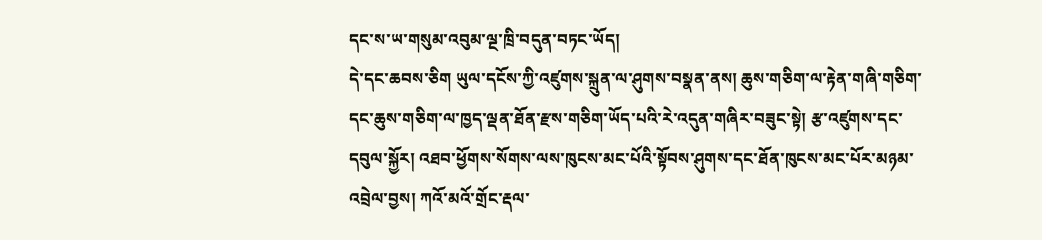དང་ས་ཡ་གསུམ་འབུམ་ལྔ་ཁྲི་བདུན་བཏང་ཡོད།
དེ་དང་ཆབས་ཅིག ཡུལ་དངོས་ཀྱི་འཛུགས་སྐྲུན་ལ་ཤུགས་བསྣན་ནས། ཆུས་གཅིག་ལ་རྟེན་གཞི་གཅིག་དང་ཆུས་གཅིག་ལ་ཁྱད་ལྡན་ཐོན་རྫས་གཅིག་ཡོད་པའི་རེ་འདུན་གཞིར་བཟུང་སྟེ། རྩ་འཛུགས་དང་དབུལ་སྐྱོར། འཐབ་ཕྱོགས་སོགས་ལས་ཁུངས་མང་པོའི་སྟོབས་ཤུགས་དང་ཐོན་ཁུངས་མང་པོར་མཉམ་འབྲེལ་བྱས། ཀའོ་མའོ་གྲོང་རྡལ་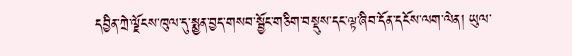དབྱིན་ཀྲེ་ལྗོངས་ཁུལ་དུ་སྨྱན་བྱད་གསབ་སྦྱོང་གཅིག་བསྡུས་དང་ལྟ་ཞིབ་དོན་དངོས་ལག་ལེན། ཡུལ་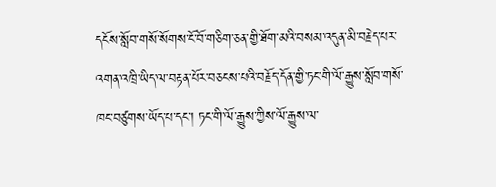དངོས་སློབ་གསོ་སོགས་ངོ་བོ་གཅིག་ཅན་གྱི་ཐོག་མའི་བསམ་འདུན་མི་བརྗེད་པར་འགན་འཁྲི་ཡིད་ལ་བརྟན་པོར་བཅངས་པའི་བརྗོད་དོན་གྱི་ཏང་གི་ལོ་རྒྱུས་སློབ་གསོ་ཁང་བཙུགས་ཡོད་པ་དང་། ཏང་གི་ལོ་རྒྱུས་ཀྱིས་ལོ་རྒྱུས་ལ་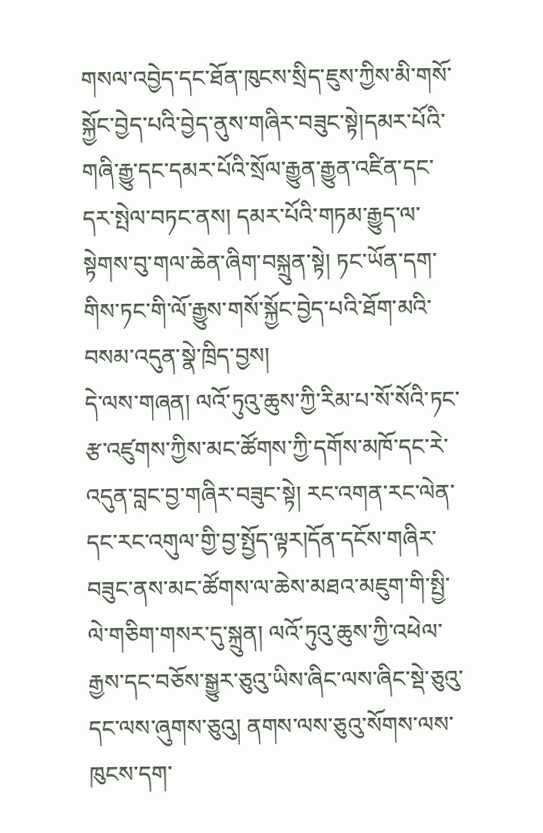གསལ་འབྱེད་དང་ཐོན་ཁུངས་སྲིད་ཇུས་ཀྱིས་མི་གསོ་སྐྱོང་བྱེད་པའི་བྱེད་ནུས་གཞིར་བཟུང་སྟེ།དམར་པོའི་གཞི་རྒྱུ་དང་དམར་པོའི་སྲོལ་རྒྱུན་རྒྱུན་འཛིན་དང་དར་སྤེལ་བཏང་ནས། དམར་པོའི་གཏམ་རྒྱུད་ལ་སྟེགས་བུ་གལ་ཆེན་ཞིག་བསྐྲུན་སྟེ། ཏང་ཡོན་དག་གིས་ཏང་གི་ལོ་རྒྱུས་གསོ་སྐྱོང་བྱེད་པའི་ཐོག་མའི་བསམ་འདུན་སྣེ་ཁྲིད་བྱས།
དེ་ལས་གཞན། ལའོ་ཏུའུ་ཆུས་ཀྱི་རིམ་པ་སོ་སོའི་ཏང་རྩ་འཛུགས་ཀྱིས་མང་ཚོགས་ཀྱི་དགོས་མཁོ་དང་རེ་འདུན་བླང་བྱ་གཞིར་བཟུང་སྟེ། རང་འགན་རང་ལེན་དང་རང་འགུལ་གྱི་བྱ་སྤྱོད་ལྟར།དོན་དངོས་གཞིར་བཟུང་ནས་མང་ཚོགས་ལ་ཆེས་མཐའ་མཇུག་གི་སྤྱི་ལེ་གཅིག་གསར་དུ་སྐྲུན། ལའོ་ཏུའུ་ཆུས་ཀྱི་འཕེལ་རྒྱས་དང་བཅོས་སྒྱུར་ཅུའུ་ཡིས་ཞིང་ལས་ཞིང་སྡེ་ཅུའུ་དང་ལས་ཞུགས་ཅུའུ། ནགས་ལས་ཅུའུ་སོགས་ལས་ཁུངས་དག་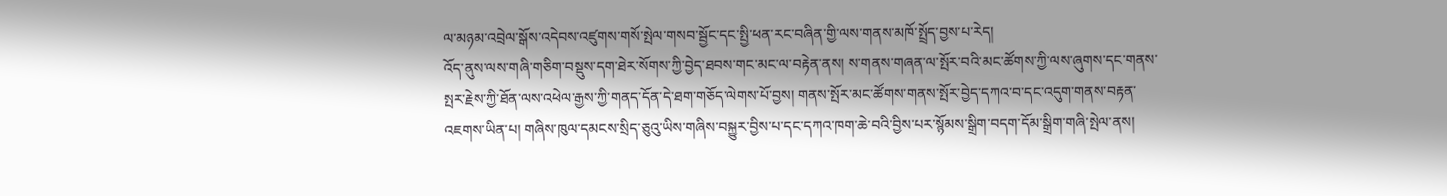ལ་མཉམ་འབྲེལ་སྒོས་འདེབས་འཛུགས་གསོ་སྤེལ་གསབ་སྦྱོང་དང་སྤྱི་ཕན་རང་བཞིན་གྱི་ལས་གནས་མཁོ་སྤྲོད་བྱས་པ་རེད།
འོད་ནུས་ལས་གཞི་གཅིག་བསྡུས་དག་ཐེར་སོགས་ཀྱི་བྱེད་ཐབས་གང་མང་ལ་བརྟེན་ནས། ས་གནས་གཞན་ལ་སྤོར་བའི་མང་ཚོགས་ཀྱི་ལས་ཞུགས་དང་གནས་སྤར་རྗེས་ཀྱི་ཐོན་ལས་འཕེལ་རྒྱས་ཀྱི་གནད་དོན་དེ་ཐག་གཅོད་ལེགས་པོ་བྱས། གནས་སྤོར་མང་ཚོགས་གནས་སྤོར་བྱེད་དཀའ་བ་དང་འདུག་གནས་བརྟན་འཇགས་ཡིན་པ། གཞིས་ཁུལ་དམངས་སྲིད་ཅུའུ་ཡིས་གཞིས་བསྐྱུར་བྱིས་པ་དང་དཀའ་ཁག་ཆེ་བའི་བྱིས་པར་སྙོམས་སྒྲིག་བདག་དོམ་སྒྲིག་གཞི་སྤེལ་ནས།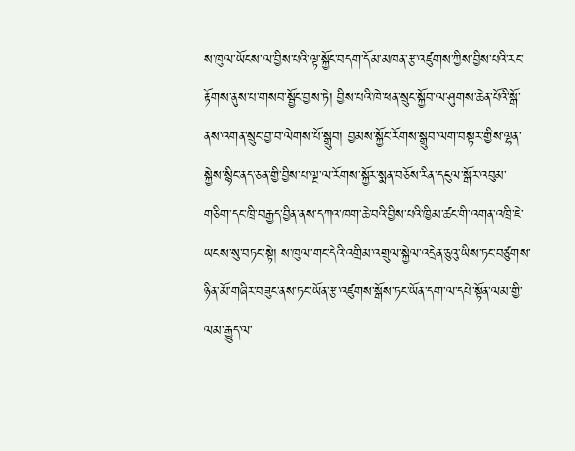ས་ཁུལ་ཡོངས་ལ་བྱིས་པའི་ལྟ་སྐྱོང་བདག་དོམ་མཁན་རྩ་འཛུགས་ཀྱིས་བྱིས་པའི་རང་རྟོགས་ནུས་པ་གསབ་སྦྱོང་བྱས་ཏེ། བྱིས་པའི་ཁེ་ཕན་སྲུང་སྐྱོབ་ལ་ཤུགས་ཆེན་པོའི་སྒོ་ནས་འགན་སྲུང་བྱ་བ་ལེགས་པོ་སྒྲུབ། བྱམས་སྐྱོང་རོགས་སྒྲུབ་ལག་བསྟར་གྱིས་ལྷན་སྐྱེས་སྙིང་ནད་ཅན་གྱི་བྱིས་པ་ལྔ་ལ་རོགས་སྐྱོར་སྨན་བཅོས་རིན་དངུལ་སྒོར་འབུམ་གཅིག་དང་ཁྲི་བརྒྱད་བྱིན་ནས་དཀའ་ཁག་ཆེ་བའི་བྱིས་པའི་ཁྱིམ་ཚང་གི་འགན་འཁྲི་ཇེ་ཡངས་སུ་བཏང་སྟེ། ས་ཁུལ་གང་དེའི་འགྲིམ་འགྲུལ་སྐྱེལ་འདྲེན་ཅུའུ་ཡིས་ཏང་བཙུགས་ཉིན་མོ་གཞིར་བཟུང་ནས་ཏང་ཡོན་རྩ་འཛུགས་སྒོས་ཏང་ཡོན་དག་ལ་དཔེ་སྟོན་ལམ་གྱི་ལམ་རྒྱུད་ལ་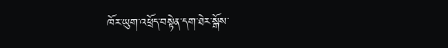ཁོར་ཡུག་འཕྲོད་བསྟེན་དག་ཐེར་སྒོས་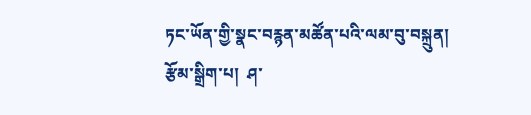ཏང་ཡོན་གྱི་སྣང་བརྙན་མཚོན་པའི་ལམ་བུ་བསྐྲུན།
རྩོམ་སྒྲིག་པ།  ཤ་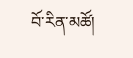བོ་རིན་མཚོ།